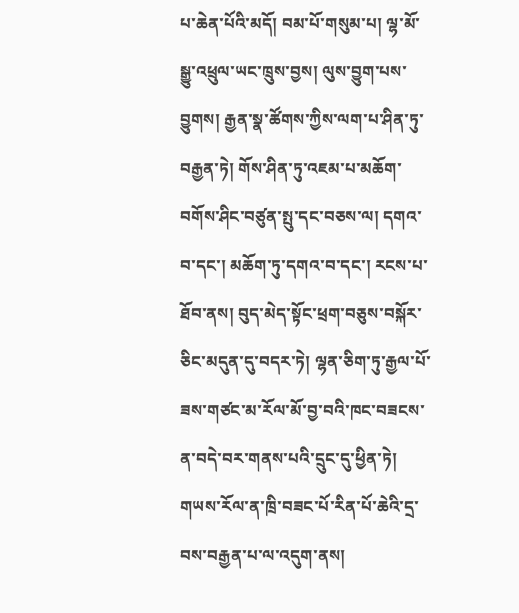པ་ཆེན་པོའི་མདོ། བམ་པོ་གསུམ་པ། ལྷ་མོ་སྒྱུ་འཕྲུལ་ཡང་ཁྲུས་བྱས། ལུས་བྱུག་པས་བྱུགས། རྒྱན་སྣ་ཚོགས་ཀྱིས་ལག་པ་ཤིན་ཏུ་བརྒྱན་ཏེ། གོས་ཤིན་ཏུ་འཇམ་པ་མཆོག་བགོས་ཤིང་བཙུན་སྤུ་དང་བཅས་ལ། དགའ་བ་དང་། མཆོག་ཏུ་དགའ་བ་དང་། རངས་པ་ཐོབ་ནས། བུད་མེད་སྟོང་ཕྲག་བཅུས་བསྐོར་ཅིང་མདུན་དུ་བདར་ཏེ། ལྷན་ཅིག་ཏུ་རྒྱལ་པོ་ཟས་གཙང་མ་རོལ་མོ་བྱ་བའི་ཁང་བཟངས་ན་བདེ་བར་གནས་པའི་དྲུང་དུ་ཕྱིན་ཏེ། གཡས་རོལ་ན་ཁྲི་བཟང་པོ་རིན་པོ་ཆེའི་དྲ་བས་བརྒྱན་པ་ལ་འདུག་ནས།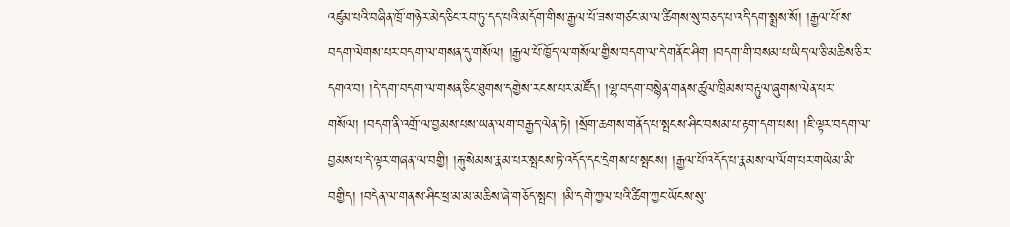འཛུམ་པའི་བཞིན་ཁྲོ་གཉེར་མེད་ཅིང་རབ་ཏུ་དད་པའི་མདོག་གིས་རྒྱལ་པོ་ཟས་གཙང་མ་ལ་ཚིགས་སུ་བཅད་པ་འདི་དག་སྨྲས་སོ། །རྒྱལ་པོ་ས་བདག་ལེགས་པར་བདག་ལ་གསན་དུ་གསོལ། །རྒྱལ་པོ་ཁྱོད་ལ་གསོལ་གྱིས་བདག་ལ་དེ་གནོང་ཤིག །བདག་གི་བསམ་པ་ཡིད་ལ་ཅི་མཆིས་ཅིར་དགའ་བ། །དེ་དག་བདག་ལ་གསན་ཅིང་ཐུགས་དགྱེས་རངས་པར་མཛོད། །ལྷ་བདག་བསྙེན་གནས་ཚུལ་ཁྲིམས་བརྟུལ་ཞུགས་ལེན་པར་གསོལ། །བདག་ནི་འགྲོ་ལ་བྱམས་པས་ཡན་ལག་བརྒྱད་ལེན་ཏེ། །སྲོག་ཆགས་གནོད་པ་སྤངས་ཤིང་བསམ་པ་རྟག་དག་པས། །ཇི་ལྟར་བདག་ལ་བྱམས་པ་དེ་ལྟར་གཞན་ལ་བགྱི། །རྐུ་སེམས་རྣམ་པར་སྤངས་ཏེ་འདོད་དང་དྲེགས་པ་སྤངས། །རྒྱལ་པོ་འདོད་པ་རྣམས་ལ་ལོག་པར་གཡེམ་མི་བགྱིད། །བདེན་ལ་གནས་ཤིང་ཕྲ་མ་མ་མཆིས་ཞེ་གཅོད་སྤང་། །མི་དགེ་ཀྱལ་པའི་ཚིག་ཀྱང་ཡོངས་སུ་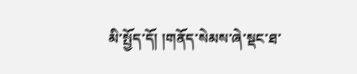མི་སྤྱོད་དོ། །གནོད་སེམས་ཞེ་སྡང་ཐ་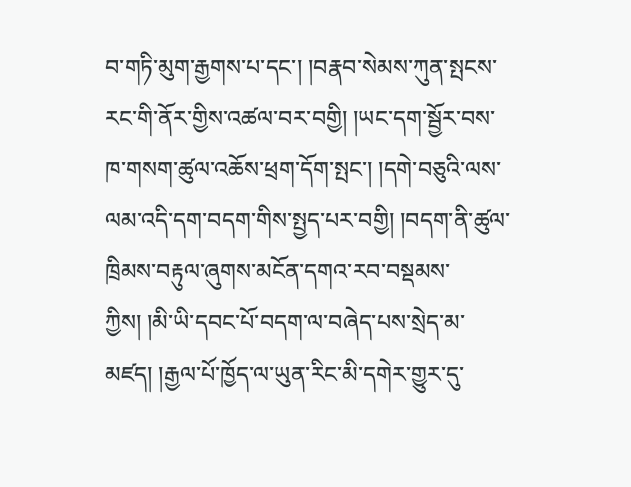བ་གཏི་མུག་རྒྱགས་པ་དང་། །བརྣབ་སེམས་ཀུན་སྤངས་རང་གི་ནོར་གྱིས་འཚལ་བར་བགྱི། །ཡང་དག་སྦྱོར་བས་ཁ་གསག་ཚུལ་འཆོས་ཕྲག་དོག་སྤང་། །དགེ་བཅུའི་ལས་ལམ་འདི་དག་བདག་གིས་སྤྱད་པར་བགྱི། །བདག་ནི་ཚུལ་ཁྲིམས་བརྟུལ་ཞུགས་མངོན་དགའ་རབ་བསྡམས་ཀྱིས། །མི་ཡི་དབང་པོ་བདག་ལ་བཞེད་པས་སྲེད་མ་མཛད། །རྒྱལ་པོ་ཁྱོད་ལ་ཡུན་རིང་མི་དགེར་གྱུར་དུ་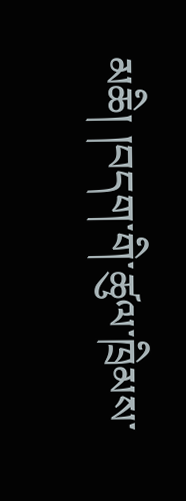མཆི། །བདག་གི་ཚུལ་ཁྲིམས་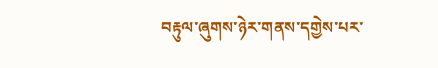བརྟུལ་ཞུགས་ཉེར་གནས་དགྱེས་པར་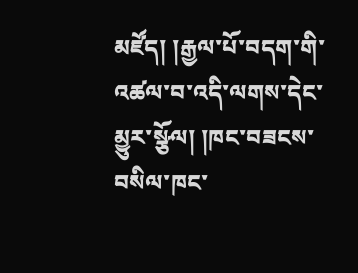མཛོད། །རྒྱལ་པོ་བདག་གི་འཚལ་བ་འདི་ལགས་དེང་མྱུར་སྩོལ། །ཁང་བཟངས་བསིལ་ཁང་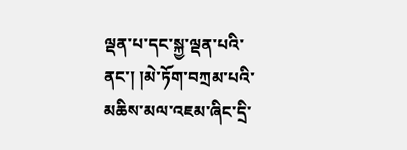ལྡན་པ་དང་སྐྱ་ལྡན་པའི་ནང་། །མེ་ཏོག་བཀྲམ་པའི་མཆིས་མལ་འཇམ་ཞིང་དྲི་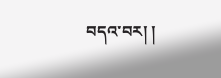བདའ་བར། །